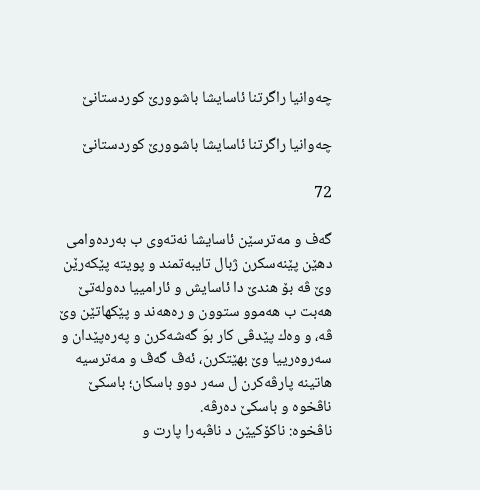چه‌وانیا راگرتنا ئاسایشا باشوورێ كوردستانێ

چه‌وانیا راگرتنا ئاسایشا باشوورێ كوردستانێ

72

گه‌ف و مه‌ترسێن ئاسایشا نه‌ته‌وی ب به‌رده‌وامی دهێن پێنه‌سكرن ژبال تایبه‌تمند و پویته‌ پێكه‌رێن وێ ڤه‌ بۆ هندێ دا ئاسایش و ئارامییا ده‌وله‌تێ هه‌بت ب هه‌موو ستوون و ره‌هه‌ند و پێكهاتێن وێ ڤه‌، و وه‌ك پێدڤی كار بوَ گه‌شه‌كرن و په‌ره‌پێدان و سه‌روه‌رییا وێ بهێتكرن، ئه‌ڤ گه‌ڤ و مه‌ترسیه‌ هاتینه‌ پارڤه‌كرن ل سه‌ر دوو باسكان؛ باسكێ ناڤخوه‌ و باسكێ ده‌رڤه‌.
ناڤخوه‌: ناكۆكیێن د ناڤبه‌را پارت و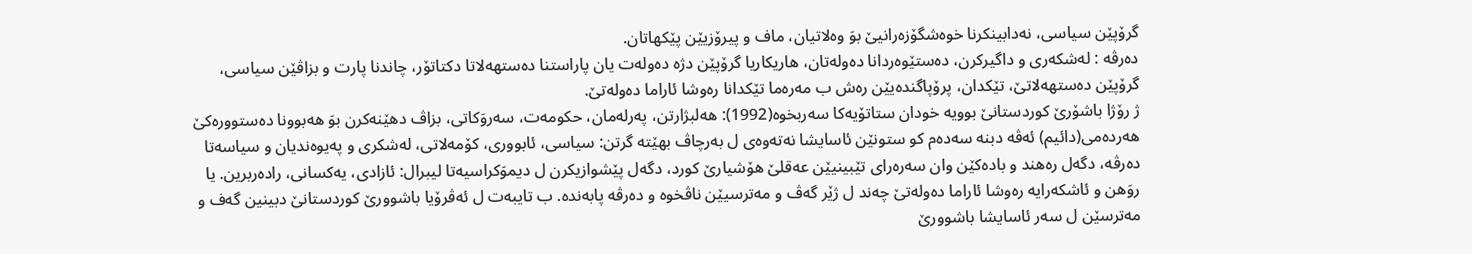گرۆپێن سیاسی، نه‌دابینكرنا خوه‌شگۆزه‌رانیێ بوَ وه‌لاتیان، ماف و پیرۆزیێن پێكهاتان.
ده‌رڤه‌ : له‌شكه‌ری و داگیركرن، ده‌ستێوه‌ردانا ده‌وله‌تان، هاریكاریا گرۆپێن دژه‌ ده‌وله‌ت یان پاراستنا ده‌ستهه‌لاتا دكتاتۆر، چاندنا پارت و بزاڤێن سیاسی، گرۆپێن ده‌ستهه‌لاتێ، تێكدان، پرۆپاگنده‌یێن ره‌ش ب مه‌ره‌ما تێكدانا ره‌وشا ئاراما ده‌وله‌تێ.
ژ رۆژا باشۆرێ كوردستانێ بوویه‌ خودان ستاتۆیه‌كا سه‌ربخوه‌(1992): هه‌لبژارتن، په‌رله‌مان، حكومه‌ت، سه‌روَكاتی، بزاڤ دهێنه‌كرن بوَ هه‌بوونا ده‌ستووره‌كێ هه‌رده‌می(دائیم) ئه‌ڤه‌ دبنه‌ سه‌ده‌م كو ستونێن ئاسایشا نه‌ته‌وه‌ی ل به‌رچاڤ بهێته‌ گرتن: سیاسی، ئابووری، كۆمه‌لاتی، له‌شكری و په‌یوه‌ندیان و سیاسه‌تا ده‌رڤه‌، دگه‌ل ره‌هند و باده‌كێن وان سه‌ره‌رای تێبینیێن عه‌قلێ هۆشیارێ كورد، دگه‌ل پێشوازیكرن ل دیموَكراسیه‌تا لیبرال: ئازادی، یه‌كسانی، راده‌ربرین. یا روَهن و ئاشكه‌رایه‌ ره‌وشا ئاراما ده‌وله‌تێ چه‌ند ل ژێر گه‌ڤ و مه‌ترسیێن ناڤخوه‌ و ده‌رڤه‌ پابه‌نده‌. ب تایبه‌ت ل ئه‌ڤرۆیا باشوورێ كوردستانێ دبینین گه‌ف و مه‌ترسێن ل سه‌ر ئاسایشا باشوورێ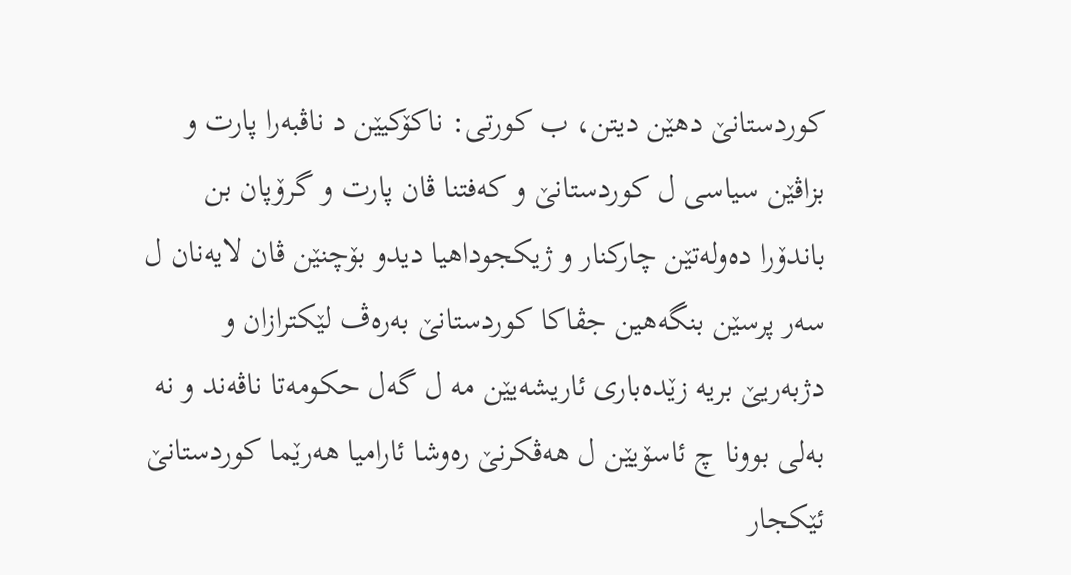كوردستانێ دهێن دیتن، ب كورتی: ناكۆكیێن د ناڤبه‌را پارت و بزاڤێن سیاسی ل كوردستانێ و كه‌فتنا ڤان پارت و گرۆپان بن باندۆرا ده‌وله‌تێن چاركنار و ژیكجوداهیا دیدو بۆچنێن ڤان لایه‌نان ل سه‌ر پرسێن بنگه‌هین جڤاكا كوردستانێ به‌ره‌ڤ لێكترازان و دژبه‌ریێ بریه‌ زێده‌باری ئاریشه‌یێن مه‌ ل گه‌ل حكومه‌تا ناڤه‌ند و نه‌ به‌لی بوونا چ ئاسۆیێن ل هه‌ڤكرنێ ره‌وشا ئارامیا هه‌رێما كوردستانێ ئێكجار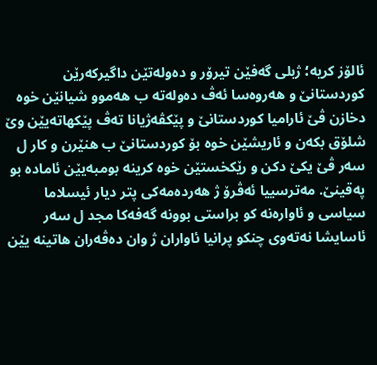ئالۆز كریه‌؛ ژبلی گه‌فێن تیرۆر و ده‌وله‌تێن داگیركه‌رێن كوردستانێ و هه‌روه‌سا ئه‌ڤ ده‌وله‌ته‌ ب هه‌موو شیانێن خوه‌ دخازن ڤێ ئارامیا كوردستانێ و پێكڤه‌ژیانا ته‌ڤ پێكهاته‌یێن وێ شلۆق بكه‌ن و ئاریشێن خوه‌ بۆ كوردستانێ ب هنێرن و كار ل سه‌ر ڤێ یكێ دكن و رێكخستێن خوه‌ كرینه‌ بومبه‌یێن ئاماده‌ بو په‌قینێ. مه‌ترسییا ئه‌ڤرۆ ژ هه‌رده‌مه‌كی پتر دیار ئیسلاما سیاسی و ئاواره‌نه‌ كو براستی بوونه‌ گه‌فه‌كا مجد ل سه‌ر ئاسایشا نه‌ته‌وی چنكو پرانیا ئاواران ژ وان ده‌ڤه‌ران هاتینه‌ یێن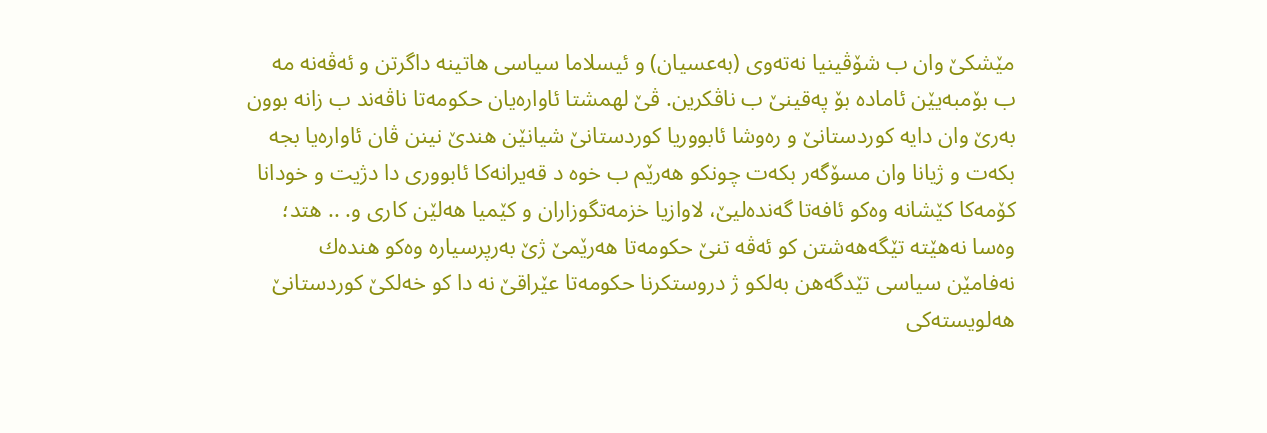مێشكێ وان ب شۆڤینیا نه‌ته‌وی (به‌عسیان) و ئیسلاما سیاسی هاتینه‌ داگرتن و ئه‌ڤه‌نه‌ مه‌ ب بۆمبه‌یێن ئاماده‌ بۆ په‌قینێ ب ناڤكرین. ڤێ لهمشتا ئاواره‌یان حكومه‌تا ناڤه‌ند ب زانه‌ بوون به‌رێ وان دایه‌ كوردستانێ و ره‌وشا ئابووریا كوردستانێ شیانێن هندێ نینن ڤان ئاواره‌یا بجه بكه‌ت و ژیانا وان مسۆگه‌ر بكه‌ت چونكو هه‌رێم ب خوه‌ د قه‌یرانه‌كا ئابووری دا دژیت و خودانا كۆمه‌كا كێشانه‌ وه‌كو ئافه‌تا گه‌نده‌لیێ، لاوازیا خزمه‌تگوزاران و كێمیا هه‌لێن كاری و. .. هتد؛ وه‌سا نه‌هێته‌ تێگه‌هه‌شتن كو ئه‌ڤه‌ تنێ حكومه‌تا هه‌رێمێ ژێ به‌رپرسیاره‌ وه‌كو هنده‌ك نه‌فامێن سیاسی تێدگه‌هن به‌لكو ژ دروستكرنا حكومه‌تا عێراقێ نه‌ دا كو خه‌لكێ كوردستانێ هه‌لویسته‌كی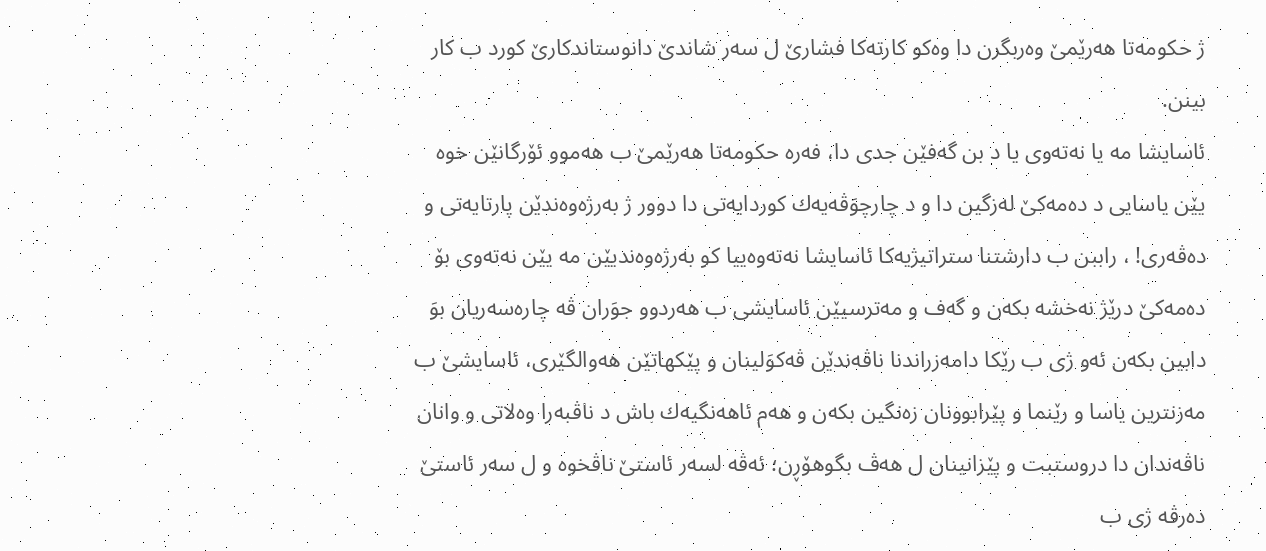ژ حكومه‌تا هه‌رێمێ وه‌ربگرن دا وه‌كو كارته‌كا فشارێ ل سه‌ر شاندێ دانوستاندكارێ كورد ب كار بینن.
ئاسایشا مه‌ یا نه‌ته‌وی یا د بن گه‌فێن جدی دا، فه‌ره‌ حكومه‌تا هه‌رێمێ ب هه‌موو ئۆرگانێن خوه‌ یێن یاسایی د ده‌مه‌كێ له‌زگین دا و د چارچوَڤه‌یه‌ك كوردایه‌تی دا دوور ژ به‌رژه‌وه‌ندێن پارتایه‌تی و ده‌ڤه‌ری! ، راببن ب دارشتنا ستراتیژیه‌كا ئاسایشا نه‌ته‌وه‌ییا كو به‌رژه‌وه‌ندیێن مه‌ یێن نه‌ته‌وی بۆ ده‌مه‌كێ درێژ نه‌خشه‌ بكه‌ن و گه‌ف و مه‌ترسیێن ئاسایشی ب هه‌ردوو جوَران ڤه‌ چاره‌سه‌ریان بوَ دابین بكه‌ن ئه‌و ژی ب رێكا دامه‌زراندنا ناڤه‌ندێن ڤه‌كوَلینان و پێكهاتێن هه‌والگێری، ئاسایشێ ب مه‌زنترین یاسا و رێنما و پێرابوونان زه‌نگین بكه‌ن و هه‌م ئاهه‌نگیه‌ك باش د ناڤبه‌را وه‌لاتی و وانان ناڤه‌ندان دا دروستبت و پێزانینان ل هه‌ڤ بگوهۆڕن؛ ئه‌ڤه‌ لسه‌ر ئاستێ ناڤخوه‌ و ل سه‌ر ئاستێ ده‌رڤه‌ ژی ب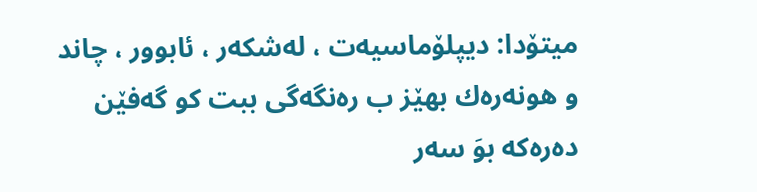میتۆدا: دیپلۆماسیه‌ت ، له‌شكه‌ر ، ئابوور ، چاند و هونه‌ره‌ك بهێز ب ره‌نگه‌گی ببت كو گه‌فێن ده‌ره‌كه‌ بوَ سه‌ر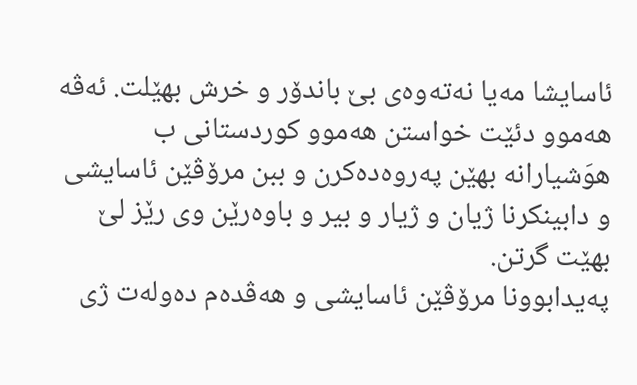ئاسایشا مه‌یا نه‌ته‌وه‌ی بێ باندۆر و خرش بهێلت. ئه‌ڤه‌ هه‌موو دئێت خواستن هه‌موو كوردستانی ب هوَشیارانه‌ بهێن په‌روه‌ده‌كرن و ببن مرۆڤێن ئاسایشی و دابینكرنا ژیان و ژیار و بیر و باوه‌رێن وی رێز لێ بهێت گرتن.
په‌یدابوونا مرۆڤێن ئاسایشی و هه‌ڤده‌م ده‌وله‌ت ژی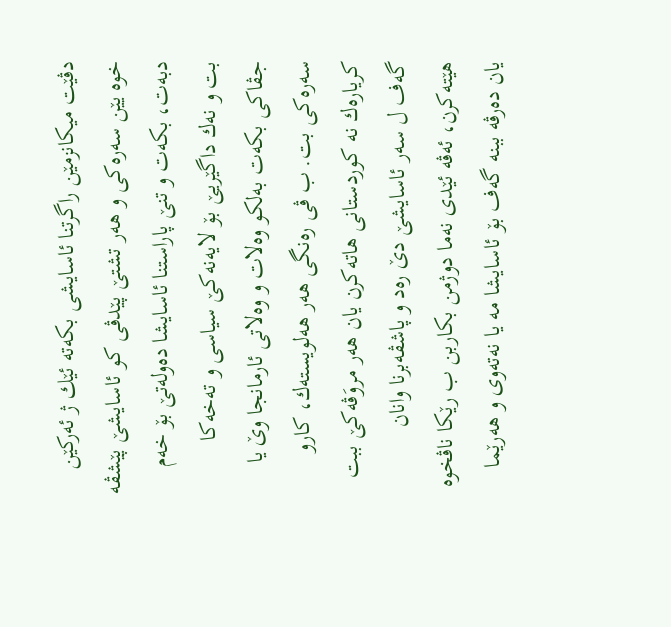دڤێت میكانزمێن راگرتنا ئاسایشی بكه‌ته‌ ئێك ژ ئه‌ركێن خوه‌ یێن سه‌ره‌كی و هه‌ر تشتێ پێدڤی كو ئاسایشێ پێشڤه‌ دبه‌ت، بكه‌ت و تنێ پاراستنا ئاسایشا ده‌وله‌تێ بۆ خه‌م بت و نه‌ك داگێریێ بۆ لایه‌نه‌كێ سیاسی و ته‌خه‌كا جڤاكی بكه‌ت به‌لكو وه‌لات و وه‌لاتی ئارمانجا وێ یا سه‌ره‌كی بت. ب ڤی ره‌نگی هه‌ر هه‌لویسته‌ك، كارو كریاره‌ك نه‌ كوردستانی هاته‌كرن یان هه‌ر مروَڤه‌كێ ببت گه‌ف ل سه‌ر ئاسایشێ دێ ره‌د و پاشڤه‌برنا وانان هێته‌كرن، ئه‌ڤه‌ ئێدی نه‌ما دوژمن بكاربن ب رێكا ناڤخوه‌ یان ده‌رڤه‌ ببنه‌ گه‌ف بۆ ئاسایشا مه‌ یا نه‌ته‌وی و هه‌رێما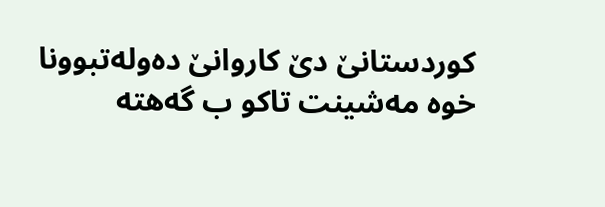كوردستانێ دێ كاروانێ ده‌وله‌تبوونا خوه‌ مه‌شینت تاكو ب گه‌هته‌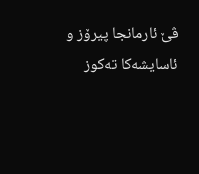ڤێ ئارمانجا پیرۆز و ئاسایشه‌كا ته‌كوز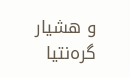و هشیار گره‌نتیا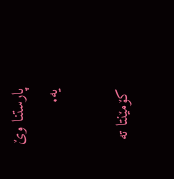پارستنا وێ یه‌.

کۆمێنتا تە